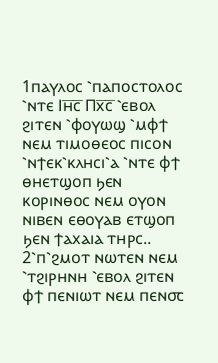1ⲡⲁⲩⲗⲟⲥ ⳿ⲡⲁⲡⲟⲥⲧⲟⲗⲟⲥ ⳿ⲛⲧⲉ Ⲓⲏ̅ⲥ̅ Ⲡⲭ̅ⲥ̅ ⳿ⲉⲃⲟⲗ ϩⲓⲧⲉⲛ ⳿ⲫⲟⲩⲱϣ ⳿ⲙⲫϯ ⲛⲉⲙ ⲧⲓⲙⲟⲑⲉⲟⲥ ⲡⲓⲥⲟⲛ ⳿ⲛϯⲉⲕ⳿ⲕⲗⲏⲥⲓ⳿ⲁ ⳿ⲛⲧⲉ ⲫϯ ⲑⲏⲉⲧϣⲟⲡ ϧⲉⲛ ⲕⲟⲣⲓⲛⲑⲟⲥ ⲛⲉⲙ ⲟⲩⲟⲛ ⲛⲓⲃⲉⲛ ⲉⲑⲟⲩⲁⲃ ⲉⲧϣⲟⲡ ϧⲉⲛ ϯⲁⲭⲁⲓⲁ ⲧⲏⲣⲥ..
2⳿ⲡ⳿ϩⲙⲟⲧ ⲛⲱⲧⲉⲛ ⲛⲉⲙ ⳿ⲧϩⲓⲣⲏⲛⲏ ⳿ⲉⲃⲟⲗ ϩⲓⲧⲉⲛ ⲫϯ ⲡⲉⲛⲓⲱⲧ ⲛⲉⲙ ⲡⲉⲛ⳪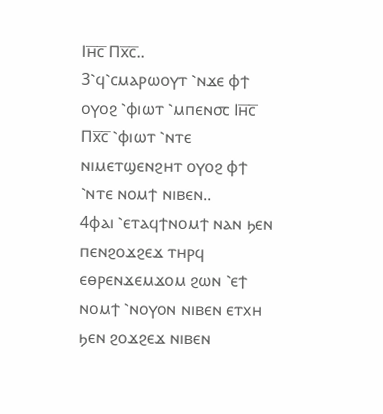Ⲓⲏ̅ⲥ̅ Ⲡⲭ̅ⲥ̅..
3⳿ϥ⳿ⲥⲙⲁⲣⲱⲟⲩⲧ ⳿ⲛϫⲉ ⲫϯ ⲟⲩⲟϩ ⳿ⲫⲓⲱⲧ ⳿ⲙⲡⲉⲛ⳪ Ⲓⲏ̅ⲥ̅ Ⲡⲭ̅ⲥ̅ ⳿ⲫⲓⲱⲧ ⳿ⲛⲧⲉ ⲛⲓⲙⲉⲧϣⲉⲛϩⲏⲧ ⲟⲩⲟϩ ⲫϯ ⳿ⲛⲧⲉ ⲛⲟⲙϯ ⲛⲓⲃⲉⲛ..
4ⲫⲁⲓ ⳿ⲉⲧⲁϥϯⲛⲟⲙϯ ⲛⲁⲛ ϧⲉⲛ ⲡⲉⲛϩⲟϫϩⲉϫ ⲧⲏⲣϥ ⲉⲑⲣⲉⲛϫⲉⲙϫⲟⲙ ϩⲱⲛ ⳿ⲉϯ ⲛⲟⲙϯ ⳿ⲛⲟⲩⲟⲛ ⲛⲓⲃⲉⲛ ⲉⲧⲭⲏ ϧⲉⲛ ϩⲟϫϩⲉϫ ⲛⲓⲃⲉⲛ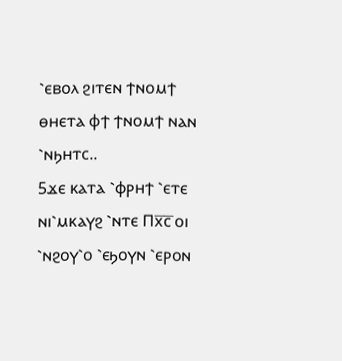⳿ⲉⲃⲟⲗ ϩⲓⲧⲉⲛ ϯⲛⲟⲙϯ ⲑⲏⲉⲧⲁ ⲫϯ ϯⲛⲟⲙϯ ⲛⲁⲛ ⳿ⲛϧⲏⲧⲥ..
5ϫⲉ ⲕⲁⲧⲁ ⳿ⲫⲣⲏϯ ⳿ⲉⲧⲉ ⲛⲓ⳿ⲙⲕⲁⲩϩ ⳿ⲛⲧⲉ Ⲡⲭ̅ⲥ̅ ⲟⲓ ⳿ⲛϩⲟⲩ⳿ⲟ ⳿ⲉϧⲟⲩⲛ ⳿ⲉⲣⲟⲛ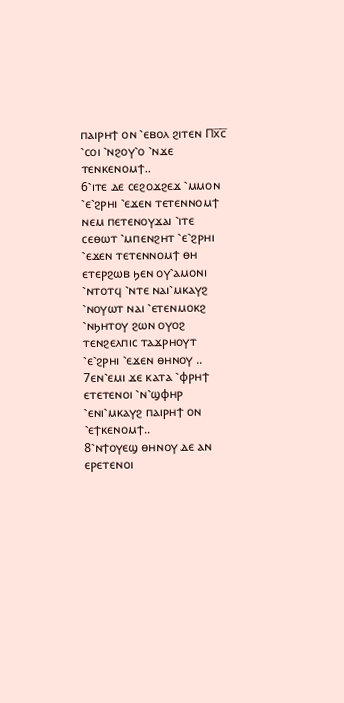ⲡⲁⲓⲣⲏϯ ⲟⲛ ⳿ⲉⲃⲟⲗ ϩⲓⲧⲉⲛ Ⲡⲭ̅ⲥ̅ ⳿ⲥⲟⲓ ⳿ⲛϩⲟⲩ⳿ⲟ ⳿ⲛϫⲉ ⲧⲉⲛⲕⲉⲛⲟⲙϯ..
6⳿ⲓⲧⲉ ⲇⲉ ⲥⲉϩⲟϫϩⲉϫ ⳿ⲙⲙⲟⲛ ⳿ⲉ⳿ϩⲣⲏⲓ ⳿ⲉϫⲉⲛ ⲧⲉⲧⲉⲛⲛⲟⲙϯ ⲛⲉⲙ ⲡⲉⲧⲉⲛⲟⲩϫⲁⲓ ⳿ⲓⲧⲉ ⲥⲉⲑⲱⲧ ⳿ⲙⲡⲉⲛϩⲏⲧ ⳿ⲉ⳿ϩⲣⲏⲓ ⳿ⲉϫⲉⲛ ⲧⲉⲧⲉⲛⲛⲟⲙϯ ⲑⲏ ⲉⲧⲉⲣϩⲱⲃ ϧⲉⲛ ⲟⲩ⳿ⲁⲙⲟⲛⲓ ⳿ⲛⲧⲟⲧϥ ⳿ⲛⲧⲉ ⲛⲁⲓ⳿ⲙⲕⲁⲩϩ ⳿ⲛⲟⲩⲱⲧ ⲛⲁⲓ ⳿ⲉⲧⲉⲛⲙⲟⲕϩ ⳿ⲛϧⲏⲧⲟⲩ ϩⲱⲛ ⲟⲩⲟϩ ⲧⲉⲛϩⲉⲗⲡⲓⲥ ⲧⲁϫⲣⲏⲟⲩⲧ ⳿ⲉ⳿ϩⲣⲏⲓ ⳿ⲉϫⲉⲛ ⲑⲏⲛⲟⲩ ..
7ⲉⲛ⳿ⲉⲙⲓ ϫⲉ ⲕⲁⲧⲁ ⳿ⲫⲣⲏϯ ⲉⲧⲉⲧⲉⲛⲟⲓ ⳿ⲛ⳿ϣⲫⲏⲣ ⳿ⲉⲛⲓ⳿ⲙⲕⲁⲩϩ ⲡⲁⲓⲣⲏϯ ⲟⲛ ⳿ⲉϯⲕⲉⲛⲟⲙϯ..
8⳿ⲛϯⲟⲩⲉϣ ⲑⲏⲛⲟⲩ ⲇⲉ ⲁⲛ ⲉⲣⲉⲧⲉⲛⲟⲓ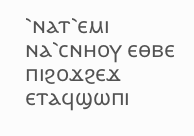⳿ⲛⲁⲧ⳿ⲉⲙⲓ ⲛⲁ⳿ⲥⲛⲏⲟⲩ ⲉⲑⲃⲉ ⲡⲓϩⲟϫϩⲉϫ ⲉⲧⲁϥϣⲱⲡⲓ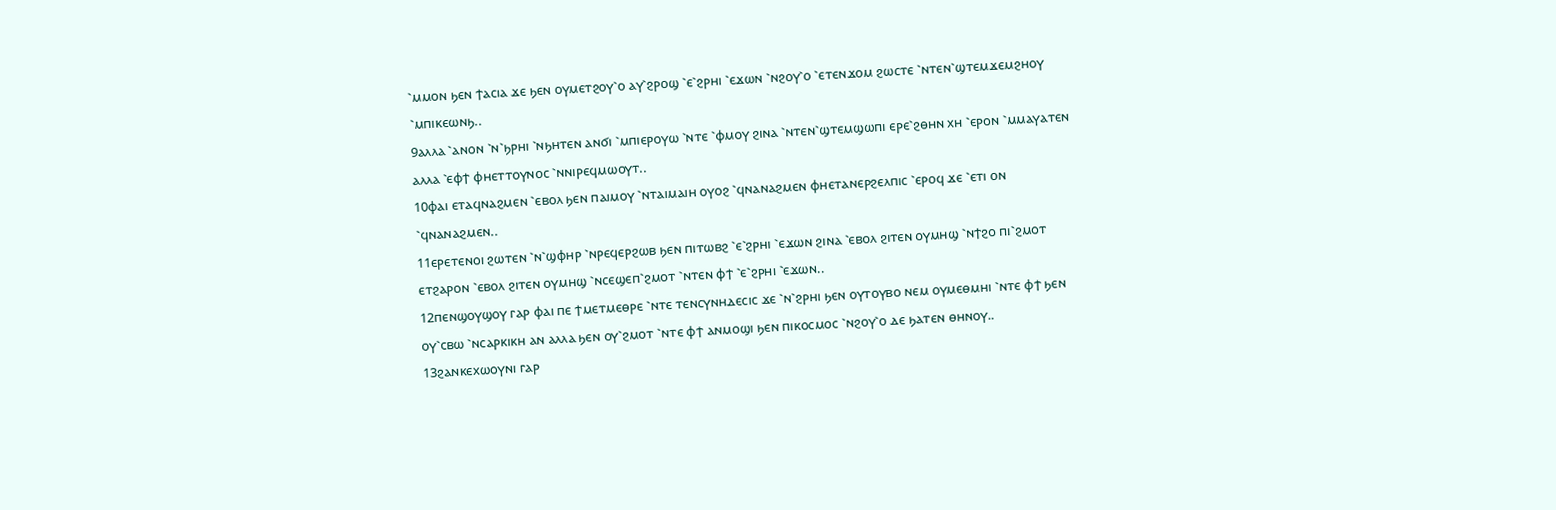⳿ⲙⲙⲟⲛ ϧⲉⲛ ϯⲁⲥⲓⲁ ϫⲉ ϧⲉⲛ ⲟⲩⲙⲉⲧϩⲟⲩ⳿ⲟ ⲁⲩ⳿ϩⲣⲟϣ ⳿ⲉ⳿ϩⲣⲏⲓ ⳿ⲉϫⲱⲛ ⳿ⲛϩⲟⲩ⳿ⲟ ⳿ⲉⲧⲉⲛϫⲟⲙ ϩⲱⲥⲧⲉ ⳿ⲛⲧⲉⲛ⳿ϣⲧⲉⲙϫⲉⲙϩⲏⲟⲩ ⳿ⲙⲡⲓⲕⲉⲱⲛϧ..
9ⲁⲗⲗⲁ ⳿ⲁⲛⲟⲛ ⳿ⲛ⳿ϧⲣⲏⲓ ⳿ⲛϧⲏⲧⲉⲛ ⲁⲛϭⲓ ⳿ⲙⲡⲓⲉⲣⲟⲩⲱ ⳿ⲛⲧⲉ ⳿ⲫⲙⲟⲩ ϩⲓⲛⲁ ⳿ⲛⲧⲉⲛ⳿ϣⲧⲉⲙϣⲱⲡⲓ ⲉⲣⲉ⳿ϩⲑⲏⲛ ⲭⲏ ⳿ⲉⲣⲟⲛ ⳿ⲙⲙⲁⲩⲁⲧⲉⲛ ⲁⲗⲗⲁ ⳿ⲉⲫϯ ⲫⲏⲉⲧⲧⲟⲩⲛⲟⲥ ⳿ⲛⲛⲓⲣⲉϥⲙⲱⲟⲩⲧ..
10ⲫⲁⲓ ⲉⲧⲁϥⲛⲁϩⲙⲉⲛ ⳿ⲉⲃⲟⲗ ϧⲉⲛ ⲡⲁⲓⲙⲟⲩ ⳿ⲛⲧⲁⲓⲙⲁⲓⲏ ⲟⲩⲟϩ ⳿ϥⲛⲁⲛⲁϩⲙⲉⲛ ⲫⲏⲉⲧⲁⲛⲉⲣϩⲉⲗⲡⲓⲥ ⳿ⲉⲣⲟϥ ϫⲉ ⳿ⲉⲧⲓ ⲟⲛ ⳿ϥⲛⲁⲛⲁϩⲙⲉⲛ..
11ⲉⲣⲉⲧⲉⲛⲟⲓ ϩⲱⲧⲉⲛ ⳿ⲛ⳿ϣⲫⲏⲣ ⳿ⲛⲣⲉϥⲉⲣϩⲱⲃ ϧⲉⲛ ⲡⲓⲧⲱⲃϩ ⳿ⲉ⳿ϩⲣⲏⲓ ⳿ⲉϫⲱⲛ ϩⲓⲛⲁ ⳿ⲉⲃⲟⲗ ϩⲓⲧⲉⲛ ⲟⲩⲙⲏϣ ⳿ⲛϯϩⲟ ⲡⲓ⳿ϩⲙⲟⲧ ⲉⲧϩⲁⲣⲟⲛ ⳿ⲉⲃⲟⲗ ϩⲓⲧⲉⲛ ⲟⲩⲙⲏϣ ⳿ⲛⲥⲉϣⲉⲡ⳿ϩⲙⲟⲧ ⳿ⲛⲧⲉⲛ ⲫϯ ⳿ⲉ⳿ϩⲣⲏⲓ ⳿ⲉϫⲱⲛ..
12ⲡⲉⲛϣⲟⲩϣⲟⲩ ⲅⲁⲣ ⲫⲁⲓ ⲡⲉ ϯⲙⲉⲧⲙⲉⲑⲣⲉ ⳿ⲛⲧⲉ ⲧⲉⲛⲥⲩⲛⲏⲇⲉⲥⲓⲥ ϫⲉ ⳿ⲛ⳿ϩⲣⲏⲓ ϧⲉⲛ ⲟⲩⲧⲟⲩⲃⲟ ⲛⲉⲙ ⲟⲩⲙⲉⲑⲙⲏⲓ ⳿ⲛⲧⲉ ⲫϯ ϧⲉⲛ ⲟⲩ⳿ⲥⲃⲱ ⳿ⲛⲥⲁⲣⲕⲓⲕⲏ ⲁⲛ ⲁⲗⲗⲁ ϧⲉⲛ ⲟⲩ⳿ϩⲙⲟⲧ ⳿ⲛⲧⲉ ⲫϯ ⲁⲛⲙⲟϣⲓ ϧⲉⲛ ⲡⲓⲕⲟⲥⲙⲟⲥ ⳿ⲛϩⲟⲩ⳿ⲟ ⲇⲉ ϧⲁⲧⲉⲛ ⲑⲏⲛⲟⲩ..
13ϩⲁⲛⲕⲉⲭⲱⲟⲩⲛⲓ ⲅⲁⲣ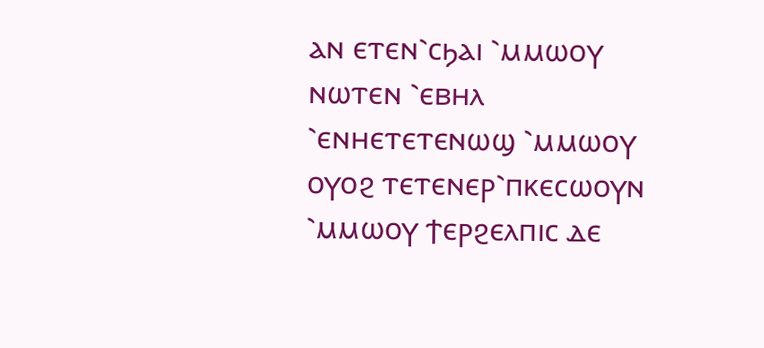ⲁⲛ ⲉⲧⲉⲛ⳿ⲥϧⲁⲓ ⳿ⲙⲙⲱⲟⲩ ⲛⲱⲧⲉⲛ ⳿ⲉⲃⲏⲗ ⳿ⲉⲛⲏⲉⲧⲉⲧⲉⲛⲱϣ ⳿ⲙⲙⲱⲟⲩ ⲟⲩⲟϩ ⲧⲉⲧⲉⲛⲉⲣ⳿ⲡⲕⲉⲥⲱⲟⲩⲛ ⳿ⲙⲙⲱⲟⲩ ϯⲉⲣϩⲉⲗⲡⲓⲥ ⲇⲉ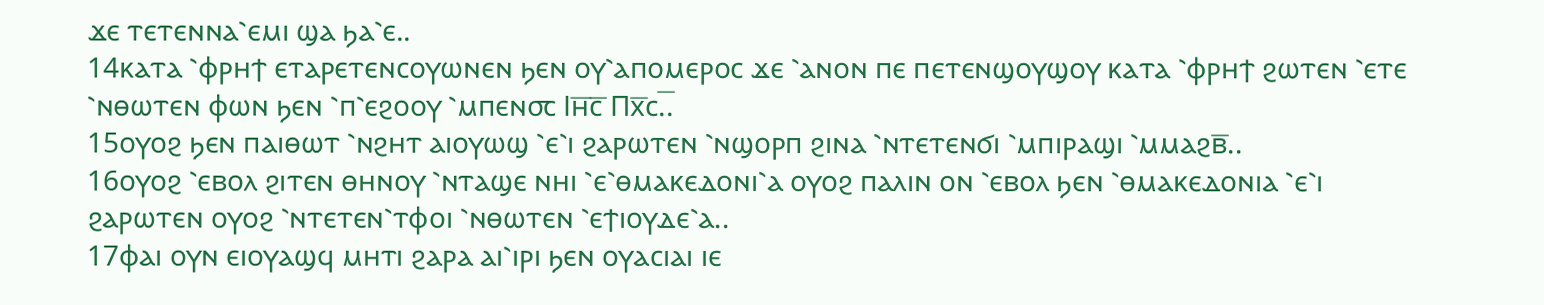ϫⲉ ⲧⲉⲧⲉⲛⲛⲁ⳿ⲉⲙⲓ ϣⲁ ϧⲁ⳿ⲉ..
14ⲕⲁⲧⲁ ⳿ⲫⲣⲏϯ ⲉⲧⲁⲣⲉⲧⲉⲛⲥⲟⲩⲱⲛⲉⲛ ϧⲉⲛ ⲟⲩ⳿ⲁⲡⲟⲙⲉⲣⲟⲥ ϫⲉ ⳿ⲁⲛⲟⲛ ⲡⲉ ⲡⲉⲧⲉⲛϣⲟⲩϣⲟⲩ ⲕⲁⲧⲁ ⳿ⲫⲣⲏϯ ϩⲱⲧⲉⲛ ⳿ⲉⲧⲉ ⳿ⲛⲑⲱⲧⲉⲛ ⲫⲱⲛ ϧⲉⲛ ⳿ⲡ⳿ⲉϩⲟⲟⲩ ⳿ⲙⲡⲉⲛ⳪ Ⲓⲏ̅ⲥ̅ Ⲡⲭ̅ⲥ.̅.
15ⲟⲩⲟϩ ϧⲉⲛ ⲡⲁⲓⲑⲱⲧ ⳿ⲛϩⲏⲧ ⲁⲓⲟⲩⲱϣ ⳿ⲉ⳿ⲓ ϩⲁⲣⲱⲧⲉⲛ ⳿ⲛϣⲟⲣⲡ ϩⲓⲛⲁ ⳿ⲛⲧⲉⲧⲉⲛϭⲓ ⳿ⲙⲡⲓⲣⲁϣⲓ ⳿ⲙⲙⲁϩⲃ̅..
16ⲟⲩⲟϩ ⳿ⲉⲃⲟⲗ ϩⲓⲧⲉⲛ ⲑⲏⲛⲟⲩ ⳿ⲛⲧⲁϣⲉ ⲛⲏⲓ ⳿ⲉ⳿ⲑⲙⲁⲕⲉⲇⲟⲛⲓ⳿ⲁ ⲟⲩⲟϩ ⲡⲁⲗⲓⲛ ⲟⲛ ⳿ⲉⲃⲟⲗ ϧⲉⲛ ⳿ⲑⲙⲁⲕⲉⲇⲟⲛⲓⲁ ⳿ⲉ⳿ⲓ ϩⲁⲣⲱⲧⲉⲛ ⲟⲩⲟϩ ⳿ⲛⲧⲉⲧⲉⲛ⳿ⲧⲫⲟⲓ ⳿ⲛⲑⲱⲧⲉⲛ ⳿ⲉϯⲓⲟⲩⲇⲉ⳿ⲁ..
17ⲫⲁⲓ ⲟⲩⲛ ⲉⲓⲟⲩⲁϣϥ ⲙⲏⲧⲓ ϩⲁⲣⲁ ⲁⲓ⳿ⲓⲣⲓ ϧⲉⲛ ⲟⲩⲁⲥⲓⲁⲓ ⲓⲉ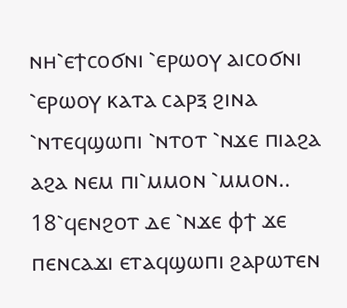ⲛⲏ⳿ⲉϯⲥⲟϭⲛⲓ ⳿ⲉⲣⲱⲟⲩ ⲁⲓⲥⲟϭⲛⲓ ⳿ⲉⲣⲱⲟⲩ ⲕⲁⲧⲁ ⲥⲁⲣⲝ ϩⲓⲛⲁ ⳿ⲛⲧⲉϥϣⲱⲡⲓ ⳿ⲛⲧⲟⲧ ⳿ⲛϫⲉ ⲡⲓⲁϩⲁ ⲁϩⲁ ⲛⲉⲙ ⲡⲓ⳿ⲙⲙⲟⲛ ⳿ⲙⲙⲟⲛ..
18⳿ϥⲉⲛϩⲟⲧ ⲇⲉ ⳿ⲛϫⲉ ⲫϯ ϫⲉ ⲡⲉⲛⲥⲁϫⲓ ⲉⲧⲁϥϣⲱⲡⲓ ϩⲁⲣⲱⲧⲉⲛ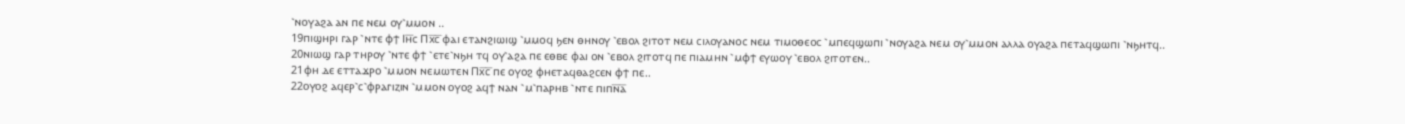⳿ⲛⲟⲩⲁϩⲁ ⲁⲛ ⲡⲉ ⲛⲉⲙ ⲟⲩ⳿ⲙⲙⲟⲛ ..
19ⲡⲓϣⲏⲣⲓ ⲅⲁⲣ ⳿ⲛⲧⲉ ⲫϯ Ⲓⲏ̅ⲥ Ⲡⲭ̅ⲥ̅ ⲫⲁⲓ ⲉⲧⲁⲛϩⲓⲱⲓϣ ⳿ⲙⲙⲟϥ ϧⲉⲛ ⲑⲏⲛⲟⲩ ⳿ⲉⲃⲟⲗ ϩⲓⲧⲟⲧ ⲛⲉⲙ ⲥⲓⲗⲟⲩⲁⲛⲟⲥ ⲛⲉⲙ ⲧⲓⲙⲟⲑⲉⲟⲥ ⳿ⲙⲡⲉϥϣⲱⲡⲓ ⳿ⲛⲟⲩⲁϩⲁ ⲛⲉⲙ ⲟⲩ⳿ⲙⲙⲟⲛ ⲁⲗⲗⲁ ⲟⲩⲁϩⲁ ⲡⲉⲧⲁϥϣⲱⲡⲓ ⳿ⲛϧⲏⲧϥ..
20ⲛⲓⲱϣ ⲅⲁⲣ ⲧⲏⲣⲟⲩ ⳿ⲛⲧⲉ ⲫϯ ⳿ⲉⲧⲉ⳿ⲛϧⲏ ⲧϥ ⲟⲩ⳿ⲁϩⲁ ⲡⲉ ⲉⲑⲃⲉ ⲫⲁⲓ ⲟⲛ ⳿ⲉⲃⲟⲗ ϩⲓⲧⲟⲧϥ ⲡⲉ ⲡⲓⲁⲙⲏⲛ ⳿ⲙⲫϯ ⲉⲩⲱⲟⲩ ⳿ⲉⲃⲟⲗ ϩⲓⲧⲟⲧⲉⲛ..
21ⲫⲏ ⲇⲉ ⲉⲧⲧⲁϫⲣⲟ ⳿ⲙⲙⲟⲛ ⲛⲉⲙⲱⲧⲉⲛ Ⲡⲭ̅ⲥ̅ ⲡⲉ ⲟⲩⲟϩ ⲫⲏⲉⲧⲁϥⲑⲁϩⲥⲉⲛ ⲫϯ ⲡⲉ..
22ⲟⲩⲟϩ ⲁϥⲉⲣ⳿ⲥ⳿ⲫⲣⲁⲅⲓⲍⲓⲛ ⳿ⲙⲙⲟⲛ ⲟⲩⲟϩ ⲁϥϯ ⲛⲁⲛ ⳿ⲙ⳿ⲡⲁⲣⲏⲃ ⳿ⲛⲧⲉ ⲡⲓⲡⲛ̅ⲁ̅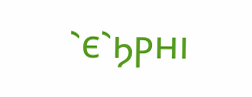⳿ⲉ⳿ϧⲣⲏⲓ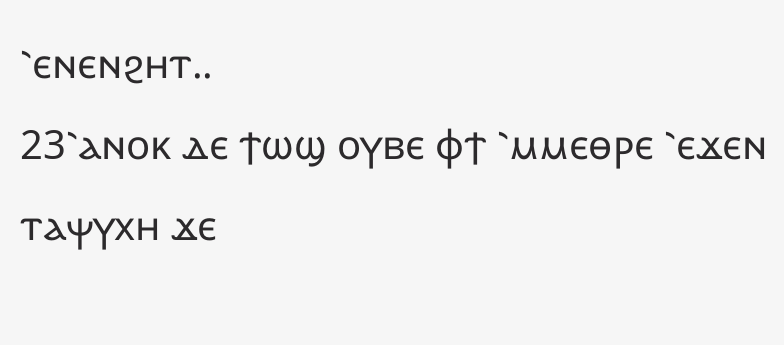⳿ⲉⲛⲉⲛϩⲏⲧ..
23⳿ⲁⲛⲟⲕ ⲇⲉ ϯⲱϣ ⲟⲩⲃⲉ ⲫϯ ⳿ⲙⲙⲉⲑⲣⲉ ⳿ⲉϫⲉⲛ ⲧⲁⲯⲩⲭⲏ ϫⲉ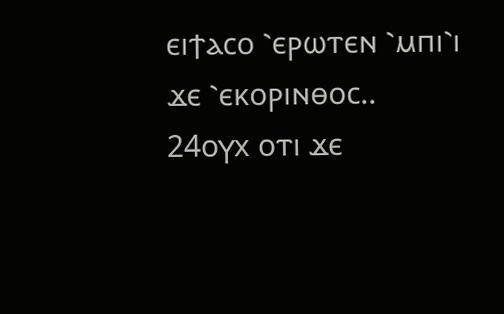ⲉⲓϯⲁⲥⲟ ⳿ⲉⲣⲱⲧⲉⲛ ⳿ⲙⲡⲓ⳿ⲓ ϫⲉ ⳿ⲉⲕⲟⲣⲓⲛⲑⲟⲥ..
24ⲟⲩⲭ ⲟⲧⲓ ϫⲉ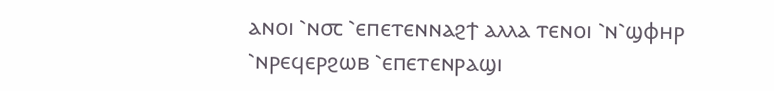ⲁⲛⲟⲓ ⳿ⲛ⳪ ⳿ⲉⲡⲉⲧⲉⲛⲛⲁϩϯ ⲁⲗⲗⲁ ⲧⲉⲛⲟⲓ ⳿ⲛ⳿ϣⲫⲏⲣ ⳿ⲛⲣⲉϥⲉⲣϩⲱⲃ ⳿ⲉⲡⲉⲧⲉⲛⲣⲁϣⲓ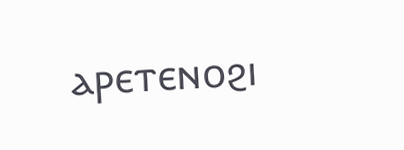ⲁⲣⲉⲧⲉⲛⲟϩⲓ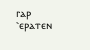ⲅⲁⲣ ⳿ⲉⲣⲁⲧⲉⲛ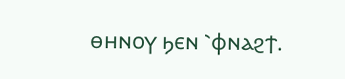ⲑⲏⲛⲟⲩ ϧⲉⲛ ⳿ⲫⲛⲁϩϯ.